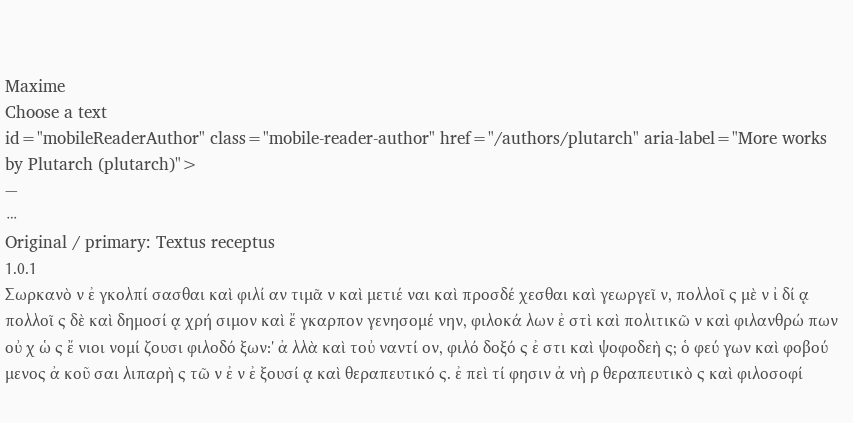Maxime
Choose a text
id="mobileReaderAuthor" class="mobile-reader-author" href="/authors/plutarch" aria-label="More works by Plutarch (plutarch)">
—
⋯
Original / primary: Textus receptus
1.0.1
Σωρκανὸ ν ἐ γκολπί σασθαι καὶ φιλί αν τιμᾶ ν καὶ μετιέ ναι καὶ προσδέ χεσθαι καὶ γεωργεῖ ν, πολλοῖ ς μὲ ν ἰ δί ᾳ πολλοῖ ς δὲ καὶ δημοσί ᾳ χρή σιμον καὶ ἔ γκαρπον γενησομέ νην, φιλοκά λων ἐ στὶ καὶ πολιτικῶ ν καὶ φιλανθρώ πων οὐ χ ὡ ς ἔ νιοι νομί ζουσι φιλοδό ξων:' ἀ λλὰ καὶ τοὐ ναντί ον, φιλό δοξό ς ἐ στι καὶ ψοφοδεὴ ς; ὁ φεύ γων καὶ φοβού μενος ἀ κοῦ σαι λιπαρὴ ς τῶ ν ἐ ν ἐ ξουσί ᾳ καὶ θεραπευτικό ς. ἐ πεὶ τί φησιν ἀ νὴ ρ θεραπευτικὸ ς καὶ φιλοσοφί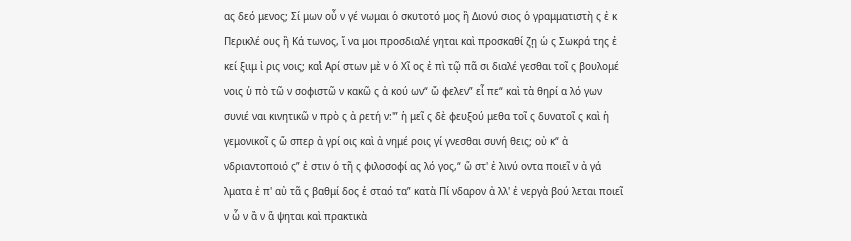ας δεό μενος; Σί μων οὖ ν γέ νωμαι ὁ σκυτοτό μος ἢ Διονύ σιος ὁ γραμματιστὴ ς ἐ κ Περικλέ ους ἢ Κά τωνος, ἵ να μοι προσδιαλέ γηται καὶ προσκαθί ζῃ ὡ ς Σωκρά της ἐ κεί ξιιμ ἰ ρις νοις; καὶ̓ Αρί στων μὲ ν ὁ Χῖ ος ἐ πὶ τῷ πᾶ σι διαλέ γεσθαι τοῖ ς βουλομέ νοις ὑ πὸ τῶ ν σοφιστῶ ν κακῶ ς ἀ κού ων“ ὤ φελεν” εἶ πε“ καὶ τὰ θηρί α λό γων συνιέ ναι κινητικῶ ν πρὸ ς ἀ ρετή ν:'” ἡ μεῖ ς δὲ φευξού μεθα τοῖ ς δυνατοῖ ς καὶ ἡ γεμονικοῖ ς ὥ σπερ ἀ γρί οις καὶ ἀ νημέ ροις γί γνεσθαι συνή θεις; οὐ κ“ ἀ νδριαντοποιό ς” ἐ στιν ὁ τῆ ς φιλοσοφί ας λό γος,“ ὥ στ' ἐ λινύ οντα ποιεῖ ν ἀ γά λματα ἐ π' αὐ τᾶ ς βαθμί δος ἑ σταό τα” κατὰ Πί νδαρον ἀ λλ' ἐ νεργὰ βού λεται ποιεῖ ν ὧ ν ἂ ν ἅ ψηται καὶ πρακτικὰ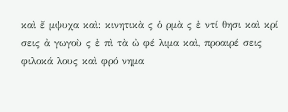καὶ ἔ μψυχα καὶ: κινητικὰ ς ὁ ρμὰ ς ἐ ντί θησι καὶ κρί σεις ἀ γωγοὺ ς ἐ πὶ τὰ ὠ φέ λιμα καὶ, προαιρέ σεις φιλοκά λους καὶ φρό νημα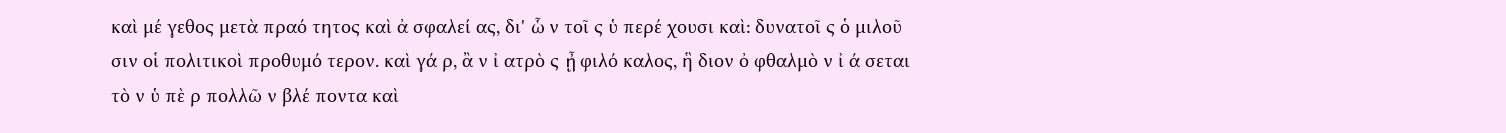καὶ μέ γεθος μετὰ πραό τητος καὶ ἀ σφαλεί ας, δι' ὧ ν τοῖ ς ὑ περέ χουσι καὶ: δυνατοῖ ς ὁ μιλοῦ σιν οἱ πολιτικοὶ προθυμό τερον. καὶ γά ρ, ἂ ν ἰ ατρὸ ς ᾖ φιλό καλος, ἣ διον ὀ φθαλμὸ ν ἰ ά σεται τὸ ν ὑ πὲ ρ πολλῶ ν βλέ ποντα καὶ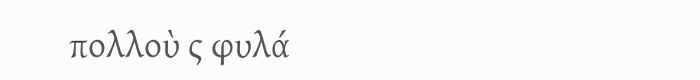πολλοὺ ς φυλά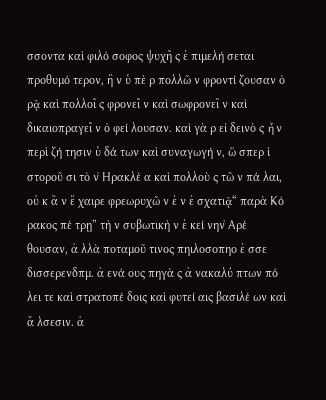σσοντα καὶ φιλό σοφος ψυχῆ ς ἐ πιμελή σεται προθυμό τερον, ἣ ν ὑ πὲ ρ πολλῶ ν φροντί ζουσαν ὁ ρᾷ καὶ πολλοῖ ς φρονεῖ ν καὶ σωφρονεῖ ν καὶ δικαιοπραγεῖ ν ὀ φεί λουσαν. καὶ γὰ ρ εἰ δεινὸ ς ἦ ν περὶ ζή τησιν ὑ δά των καὶ συναγωγή ν, ὥ σπερ ἱ στοροῦ σι τὸ ν̔ Ηρακλέ α καὶ πολλοὺ ς τῶ ν πά λαι, οὐ κ ἂ ν ἔ χαιρε φρεωρυχῶ ν ἐ ν ἐ σχατιᾷ“ παρὰ Κό ρακος πέ τρῃ” τὴ ν συβωτικὴ ν ἐ κεί νην̓ Αρέ θουσαν, ἀ λλὰ ποταμοῦ τινος πηιλοσοπηο ἐ σσε δισσερενδπμ. ἀ ενά ους πηγὰ ς ἀ νακαλύ πτων πό λει τε καὶ στρατοπέ δοις καὶ φυτεί αις βασιλέ ων καὶ ἄ λσεσιν. ἀ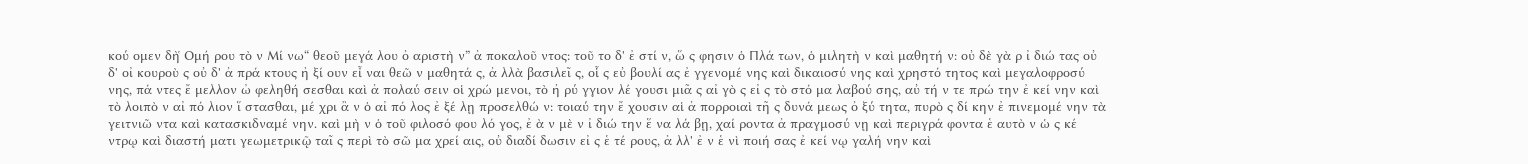κού ομεν δὴ̔ Ομή ρου τὸ ν Μί νω“ θεοῦ μεγά λου ὀ αριστὴ ν” ἀ ποκαλοῦ ντος: τοῦ το δ' ἐ στί ν, ὥ ς φησιν ὁ Πλά των, ὁ μιλητὴ ν καὶ μαθητή ν: οὐ δὲ γὰ ρ ἰ διώ τας οὐ δ' οἰ κουροὺ ς οὐ δ' ἀ πρά κτους ἠ ξί ουν εἶ ναι θεῶ ν μαθητά ς, ἀ λλὰ βασιλεῖ ς, οἷ ς εὐ βουλί ας ἐ γγενομέ νης καὶ δικαιοσύ νης καὶ χρηστό τητος καὶ μεγαλοφροσύ νης, πά ντες ἔ μελλον ὠ φεληθή σεσθαι καὶ ἀ πολαύ σειν οἱ χρώ μενοι, τὸ ἠ ρύ γγιον λέ γουσι μιᾶ ς αἰ γὸ ς εἰ ς τὸ στό μα λαβού σης, αὐ τή ν τε πρώ την ἐ κεί νην καὶ τὸ λοιπὸ ν αἰ πό λιον ἵ στασθαι, μέ χρι ἂ ν ὁ αἰ πό λος ἐ ξέ λῃ προσελθώ ν: τοιαύ την ἔ χουσιν αἱ ἀ πορροιαὶ τῆ ς δυνά μεως ὀ ξύ τητα, πυρὸ ς δί κην ἐ πινεμομέ νην τὰ γειτνιῶ ντα καὶ κατασκιδναμέ νην. καὶ μὴ ν ὁ τοῦ φιλοσό φου λό γος, ἐ ὰ ν μὲ ν ἰ διώ την ἕ να λά βῃ, χαί ροντα ἀ πραγμοσύ νῃ καὶ περιγρά φοντα ἑ αυτὸ ν ὡ ς κέ ντρῳ καὶ διαστή ματι γεωμετρικῷ ταῖ ς περὶ τὸ σῶ μα χρεί αις, οὐ διαδί δωσιν εἰ ς ἑ τέ ρους, ἀ λλ' ἐ ν ἑ νὶ ποιή σας ἐ κεί νῳ γαλή νην καὶ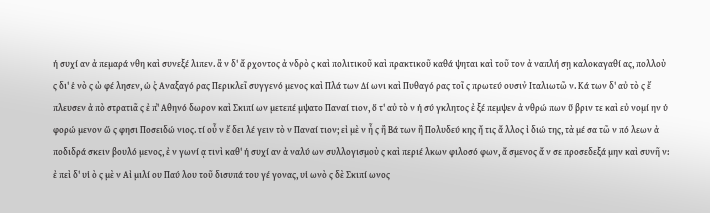ἡ συχί αν ἀ πεμαρά νθη καὶ συνεξέ λιπεν. ἂ ν δ' ἄ ρχοντος ἀ νδρὸ ς καὶ πολιτικοῦ καὶ πρακτικοῦ καθά ψηται καὶ τοῦ τον ἀ ναπλή σῃ καλοκαγαθί ας, πολλοὺ ς δι' ἑ νὸ ς ὠ φέ λησεν, ὡ ς̓ Αναξαγό ρας Περικλεῖ συγγενό μενος καὶ Πλά των Δί ωνι καὶ Πυθαγό ρας τοῖ ς πρωτεύ ουσιν̓ Ιταλιωτῶ ν. Κά των δ' αὐ τὸ ς ἔ πλευσεν ἀ πὸ στρατιᾶ ς ἐ π'̓ Αθηνό δωρον καὶ Σκιπί ων μετεπέ μψατο Παναί τιον, ὅ τ' αὐ τὸ ν ἡ σύ γκλητος ἐ ξέ πεμψεν ἀ νθρώ πων ὕ βριν τε καὶ εὐ νομί ην ὑ φορώ μενον ὥ ς φησι Ποσειδώ νιος. τί οὖ ν ἔ δει λέ γειν τὸ ν Παναί τιον; εἰ μὲ ν ἦ ς ἢ Βά των ἢ Πολυδεύ κης ἤ τις ἄ λλος ἰ διώ της, τὰ μέ σα τῶ ν πό λεων ἀ ποδιδρά σκειν βουλό μενος, ἐ ν γωνί ᾳ τινὶ καθ' ἡ συχί αν ἀ ναλύ ων συλλογισμοὺ ς καὶ περιέ λκων φιλοσό φων, ἄ σμενος ἄ ν σε προσεδεξά μην καὶ συνῆ ν: ἐ πεὶ δ' υἱ ὸ ς μὲ ν Αἰ μιλί ου Παύ λου τοῦ δισυπά του γέ γονας, υἱ ωνὸ ς δὲ Σκιπί ωνος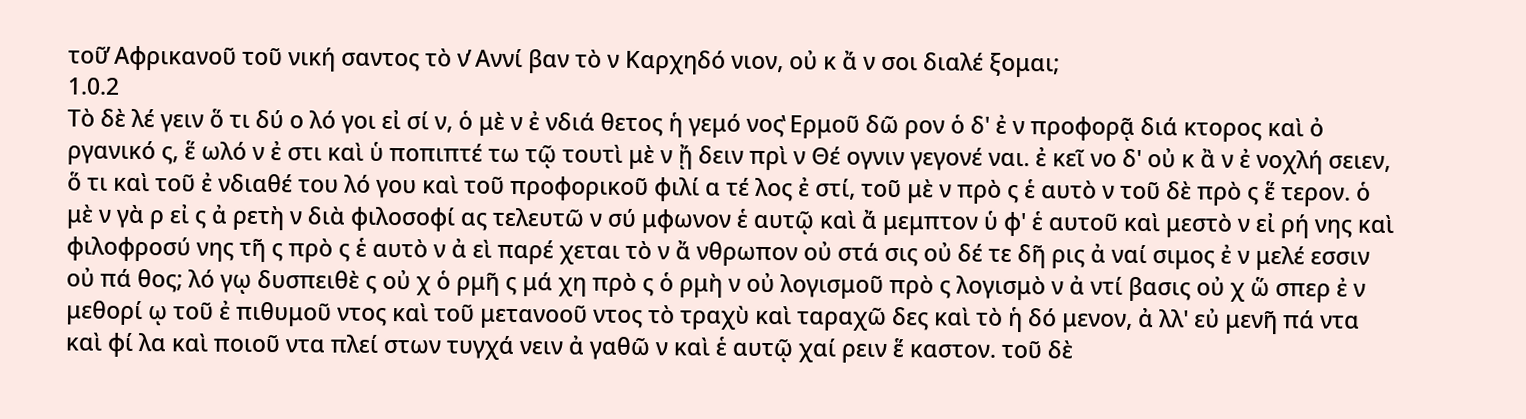τοῦ̓ Αφρικανοῦ τοῦ νική σαντος τὸ ν̓ Αννί βαν τὸ ν Καρχηδό νιον, οὐ κ ἄ ν σοι διαλέ ξομαι;
1.0.2
Τὸ δὲ λέ γειν ὅ τι δύ ο λό γοι εἰ σί ν, ὁ μὲ ν ἐ νδιά θετος ἡ γεμό νος̔ Ερμοῦ δῶ ρον ὁ δ' ἐ ν προφορᾷ διά κτορος καὶ ὀ ργανικό ς, ἕ ωλό ν ἐ στι καὶ ὑ ποπιπτέ τω τῷ τουτὶ μὲ ν ᾔ δειν πρὶ ν Θέ ογνιν γεγονέ ναι. ἐ κεῖ νο δ' οὐ κ ἂ ν ἐ νοχλή σειεν, ὅ τι καὶ τοῦ ἐ νδιαθέ του λό γου καὶ τοῦ προφορικοῦ φιλί α τέ λος ἐ στί, τοῦ μὲ ν πρὸ ς ἑ αυτὸ ν τοῦ δὲ πρὸ ς ἕ τερον. ὁ μὲ ν γὰ ρ εἰ ς ἀ ρετὴ ν διὰ φιλοσοφί ας τελευτῶ ν σύ μφωνον ἑ αυτῷ καὶ ἄ μεμπτον ὑ φ' ἑ αυτοῦ καὶ μεστὸ ν εἰ ρή νης καὶ φιλοφροσύ νης τῆ ς πρὸ ς ἑ αυτὸ ν ἀ εὶ παρέ χεται τὸ ν ἄ νθρωπον οὐ στά σις οὐ δέ τε δῆ ρις ἀ ναί σιμος ἐ ν μελέ εσσιν οὐ πά θος; λό γῳ δυσπειθὲ ς οὐ χ ὁ ρμῆ ς μά χη πρὸ ς ὁ ρμὴ ν οὐ λογισμοῦ πρὸ ς λογισμὸ ν ἀ ντί βασις οὐ χ ὥ σπερ ἐ ν μεθορί ῳ τοῦ ἐ πιθυμοῦ ντος καὶ τοῦ μετανοοῦ ντος τὸ τραχὺ καὶ ταραχῶ δες καὶ τὸ ἡ δό μενον, ἀ λλ' εὐ μενῆ πά ντα καὶ φί λα καὶ ποιοῦ ντα πλεί στων τυγχά νειν ἀ γαθῶ ν καὶ ἑ αυτῷ χαί ρειν ἕ καστον. τοῦ δὲ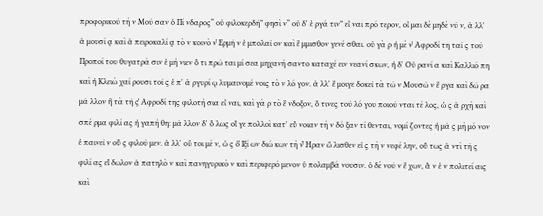προφορικοῦ τὴ ν Μοῦ σαν ὁ Πί νδαρος“ οὐ φιλοκερδῆ” φησὶ ν“ οὐ δ' ἐ ργά τιν” εἶ ναι πρό τερον, οἶ μαι δὲ μηδὲ νῦ ν, ἀ λλ' ἀ μουσί ᾳ καὶ ἀ πειροκαλί ᾳ τὸ ν κοινὸ ν̔ Ερμῆ ν ἐ μπολαῖ ον καὶ ἔ μμισθον γενέ σθαι. οὐ γὰ ρ ἡ μὲ ν̓ Αφροδί τη ταῖ ς τοῦ Προποί του θυγατρά σιν ἐ μή νιεν ὅ τι πρῶ ται μί σεα μηχανή σαντο καταχέ ειν νεανί σκων, ἡ δ' Οὐ ρανί α καὶ Καλλιό πη καὶ ἡ Κλειὼ χαί ρουσι τοῖ ς ἐ π' ἀ ργυρί ῳ λυμαινομέ νοις τὸ ν λό γον. ἀ λλ' ἔ μοιγε δοκεῖ τὰ τῶ ν Μουσῶ ν ἔ ργα καὶ δῶ ρα μᾶ λλον ἢ τὰ τῆ ς̓ Αφροδί της φιλοτή σια εἶ ναι, καὶ γὰ ρ τὸ ἔ νδοξον, ὅ τινες τοῦ λό γου ποιοῦ νται τέ λος, ὡ ς ἀ ρχὴ καὶ σπέ ρμα φιλί ας ἠ γαπή θη: μᾶ λλον δ' ὅ λως οἵ γε πολλοὶ κατ' εὔ νοιαν τὴ ν δό ξαν τί θενται, νομί ζοντες ἡ μᾶ ς μὴ μό νον ἐ παινεῖ ν οὓ ς φιλοῦ μεν. ἀ λλ' οὗ τοι μέ ν, ὡ ς ὁ̓ Ιξί ων διώ κων τὴ ν̔́ Ηραν ὤ λισθεν εἰ ς τὴ ν νεφέ λην, οὕ τως ἀ ντὶ τῆ ς φιλί ας εἴ δωλον ἀ πατηλὸ ν καὶ πανηγυρικὸ ν καὶ περιφερό μενον ὑ πολαμβά νουσιν. ὁ δὲ νοῦ ν ἔ χων, ἂ ν ἐ ν πολιτεί αις καὶ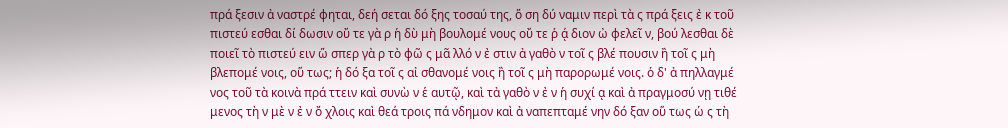πρά ξεσιν ἀ ναστρέ φηται, δεή σεται δό ξης τοσαύ της, ὅ ση δύ ναμιν περὶ τὰ ς πρά ξεις ἐ κ τοῦ πιστεύ εσθαι δί δωσιν οὔ τε γὰ ρ ἡ δὺ μὴ βουλομέ νους οὔ τε ῥ ᾴ διον ὠ φελεῖ ν, βού λεσθαι δὲ ποιεῖ τὸ πιστεύ ειν ὥ σπερ γὰ ρ τὸ φῶ ς μᾶ λλό ν ἐ στιν ἀ γαθὸ ν τοῖ ς βλέ πουσιν ἢ τοῖ ς μὴ βλεπομέ νοις, οὕ τως; ἡ δό ξα τοῖ ς αἰ σθανομέ νοις ἢ τοῖ ς μὴ παρορωμέ νοις. ὁ δ' ἀ πηλλαγμέ νος τοῦ τὰ κοινὰ πρά ττειν καὶ συνὼ ν ἑ αυτῷ, καὶ τἀ γαθὸ ν ἐ ν ἡ συχί ᾳ καὶ ἀ πραγμοσύ νῃ τιθέ μενος τὴ ν μὲ ν ἐ ν ὄ χλοις καὶ θεά τροις πά νδημον καὶ ἀ ναπεπταμέ νην δό ξαν οὕ τως ὡ ς τὴ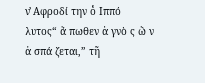ν̓ Αφροδί την ὁ̔ Ιππό λυτος“ ἄ πωθεν ἁ γνὸ ς ὢ ν ἀ σπά ζεται,” τῆ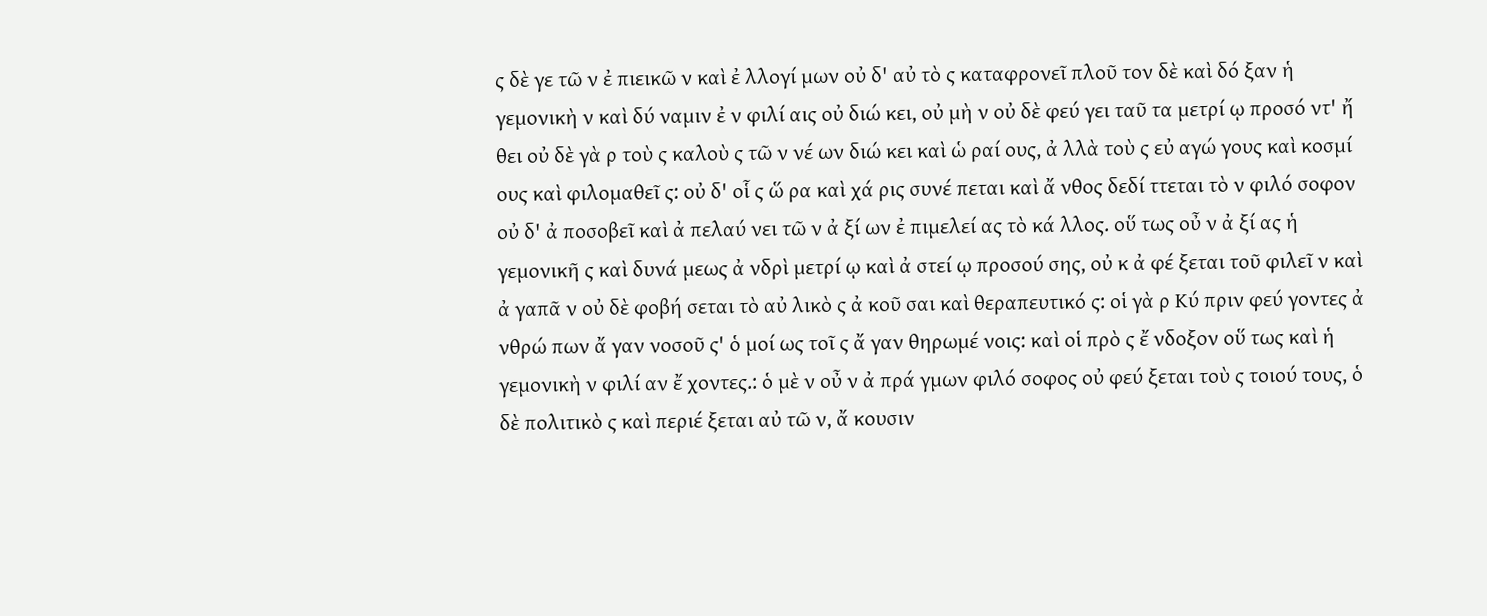ς δὲ γε τῶ ν ἐ πιεικῶ ν καὶ ἐ λλογί μων οὐ δ' αὐ τὸ ς καταφρονεῖ πλοῦ τον δὲ καὶ δό ξαν ἡ γεμονικὴ ν καὶ δύ ναμιν ἐ ν φιλί αις οὐ διώ κει, οὐ μὴ ν οὐ δὲ φεύ γει ταῦ τα μετρί ῳ προσό ντ' ἤ θει οὐ δὲ γὰ ρ τοὺ ς καλοὺ ς τῶ ν νέ ων διώ κει καὶ ὡ ραί ους, ἀ λλὰ τοὺ ς εὐ αγώ γους καὶ κοσμί ους καὶ φιλομαθεῖ ς: οὐ δ' οἷ ς ὥ ρα καὶ χά ρις συνέ πεται καὶ ἄ νθος δεδί ττεται τὸ ν φιλό σοφον οὐ δ' ἀ ποσοβεῖ καὶ ἀ πελαύ νει τῶ ν ἀ ξί ων ἐ πιμελεί ας τὸ κά λλος. οὕ τως οὖ ν ἀ ξί ας ἡ γεμονικῆ ς καὶ δυνά μεως ἀ νδρὶ μετρί ῳ καὶ ἀ στεί ῳ προσού σης, οὐ κ ἀ φέ ξεται τοῦ φιλεῖ ν καὶ ἀ γαπᾶ ν οὐ δὲ φοβή σεται τὸ αὐ λικὸ ς ἀ κοῦ σαι καὶ θεραπευτικό ς: οἱ γὰ ρ Κύ πριν φεύ γοντες ἀ νθρώ πων ἄ γαν νοσοῦ ς' ὁ μοί ως τοῖ ς ἄ γαν θηρωμέ νοις: καὶ οἱ πρὸ ς ἔ νδοξον οὕ τως καὶ ἡ γεμονικὴ ν φιλί αν ἔ χοντες.: ὁ μὲ ν οὖ ν ἀ πρά γμων φιλό σοφος οὐ φεύ ξεται τοὺ ς τοιού τους, ὁ δὲ πολιτικὸ ς καὶ περιέ ξεται αὐ τῶ ν, ἄ κουσιν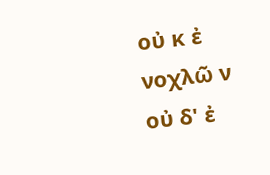οὐ κ ἐ νοχλῶ ν οὐ δ' ἐ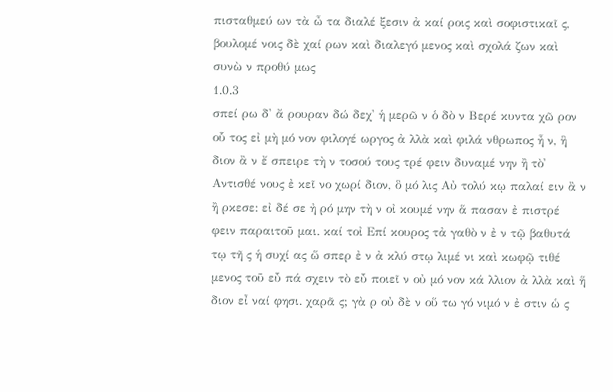πισταθμεύ ων τὰ ὦ τα διαλέ ξεσιν ἀ καί ροις καὶ σοφιστικαῖ ς, βουλομέ νοις δὲ χαί ρων καὶ διαλεγό μενος καὶ σχολά ζων καὶ συνὼ ν προθύ μως
1.0.3
σπεί ρω δ' ἄ ρουραν δώ δεχ' ἡ μερῶ ν ὁ δὸ ν Βερέ κυντα χῶ ρον οὗ τος εἰ μὴ μό νον φιλογέ ωργος ἀ λλὰ καὶ φιλά νθρωπος ἦ ν, ἣ διον ἂ ν ἔ σπειρε τὴ ν τοσού τους τρέ φειν δυναμέ νην ἢ τὸ̓ Αντισθέ νους ἐ κεῖ νο χωρί διον, ὃ μό λις Αὐ τολύ κῳ παλαί ειν ἂ ν ἢ ρκεσε: εἰ δέ σε ἠ ρό μην τὴ ν οἰ κουμέ νην ἅ πασαν ἐ πιστρέ φειν παραιτοῦ μαι. καί τοἰ Επί κουρος τἀ γαθὸ ν ἐ ν τῷ βαθυτά τῳ τῆ ς ἡ συχί ας ὥ σπερ ἐ ν ἀ κλύ στῳ λιμέ νι καὶ κωφῷ τιθέ μενος τοῦ εὖ πά σχειν τὸ εὖ ποιεῖ ν οὐ μό νον κά λλιον ἀ λλὰ καὶ ἥ διον εἶ ναί φησι. χαρᾶ ς; γὰ ρ οὐ δὲ ν οὕ τω γό νιμό ν ἐ στιν ὡ ς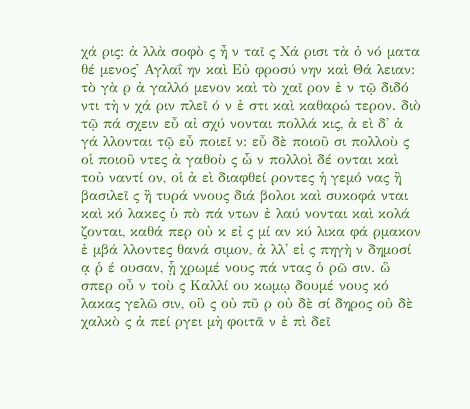χά ρις: ἀ λλὰ σοφὸ ς ἦ ν ταῖ ς Χά ρισι τὰ ὀ νό ματα θέ μενος̓ Αγλαΐ ην καὶ Εὐ φροσύ νην καὶ Θά λειαν: τὸ γὰ ρ ἀ γαλλό μενον καὶ τὸ χαῖ ρον ἐ ν τῷ διδό ντι τὴ ν χά ριν πλεῖ ό ν ἐ στι καὶ καθαρώ τερον. διὸ τῷ πά σχειν εὖ αἰ σχύ νονται πολλά κις, ἀ εὶ δ' ἀ γά λλονται τῷ εὖ ποιεῖ ν: εὖ δὲ ποιοῦ σι πολλοὺ ς οἱ ποιοῦ ντες ἀ γαθοὺ ς ὧ ν πολλοὶ δέ ονται καὶ τοὐ ναντί ον, οἱ ἀ εὶ διαφθεί ροντες ἡ γεμό νας ἢ βασιλεῖ ς ἢ τυρά ννους διά βολοι καὶ συκοφά νται καὶ κό λακες ὑ πὸ πά ντων ἐ λαύ νονται καὶ κολά ζονται, καθά περ οὐ κ εἰ ς μί αν κύ λικα φά ρμακον ἐ μβά λλοντες θανά σιμον, ἀ λλ' εἰ ς πηγὴ ν δημοσί ᾳ ῥ έ ουσαν, ᾗ χρωμέ νους πά ντας ὁ ρῶ σιν. ὥ σπερ οὖ ν τοὺ ς Καλλί ου κωμῳ δουμέ νους κό λακας γελῶ σιν, οὓ ς οὐ πῦ ρ οὐ δὲ σί δηρος οὐ δὲ χαλκὸ ς ἀ πεί ργει μὴ φοιτᾶ ν ἐ πὶ δεῖ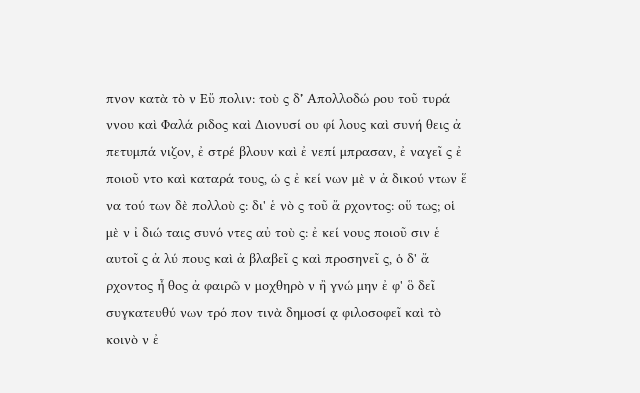πνον κατὰ τὸ ν Εὔ πολιν: τοὺ ς δ'̓ Απολλοδώ ρου τοῦ τυρά ννου καὶ Φαλά ριδος καὶ Διονυσί ου φί λους καὶ συνή θεις ἀ πετυμπά νιζον, ἐ στρέ βλουν καὶ ἐ νεπί μπρασαν, ἐ ναγεῖ ς ἐ ποιοῦ ντο καὶ καταρά τους, ὡ ς ἐ κεί νων μὲ ν ἀ δικού ντων ἕ να τού των δὲ πολλοὺ ς: δι' ἑ νὸ ς τοῦ ἄ ρχοντος: οὕ τως; οἱ μὲ ν ἰ διώ ταις συνό ντες αὐ τοὺ ς: ἐ κεί νους ποιοῦ σιν ἑ αυτοῖ ς ἀ λύ πους καὶ ἀ βλαβεῖ ς καὶ προσηνεῖ ς, ὁ δ' ἄ ρχοντος ἦ θος ἀ φαιρῶ ν μοχθηρὸ ν ἢ γνώ μην ἐ φ' ὃ δεῖ συγκατευθύ νων τρό πον τινὰ δημοσί ᾳ φιλοσοφεῖ καὶ τὸ κοινὸ ν ἐ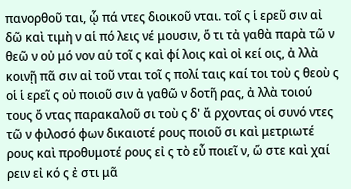πανορθοῦ ται, ᾧ πά ντες διοικοῦ νται. τοῖ ς ἱ ερεῦ σιν αἰ δῶ καὶ τιμὴ ν αἱ πό λεις νέ μουσιν, ὅ τι τἀ γαθὰ παρὰ τῶ ν θεῶ ν οὐ μό νον αὑ τοῖ ς καὶ φί λοις καὶ οἰ κεί οις, ἀ λλὰ κοινῇ πᾶ σιν αἰ τοῦ νται τοῖ ς πολί ταις καί τοι τοὺ ς θεοὺ ς οἱ ἱ ερεῖ ς οὐ ποιοῦ σιν ἀ γαθῶ ν δοτῆ ρας, ἀ λλὰ τοιού τους ὄ ντας παρακαλοῦ σι τοὺ ς δ' ἄ ρχοντας οἱ συνό ντες τῶ ν φιλοσό φων δικαιοτέ ρους ποιοῦ σι καὶ μετριωτέ ρους καὶ προθυμοτέ ρους εἰ ς τὸ εὖ ποιεῖ ν, ὥ στε καὶ χαί ρειν εἰ κό ς ἐ στι μᾶ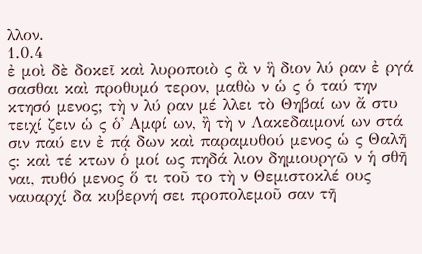λλον.
1.0.4
ἐ μοὶ δὲ δοκεῖ καὶ λυροποιὸ ς ἂ ν ἣ διον λύ ραν ἐ ργά σασθαι καὶ προθυμό τερον, μαθὼ ν ὡ ς ὁ ταύ την κτησό μενος; τὴ ν λύ ραν μέ λλει τὸ Θηβαί ων ἄ στυ τειχί ζειν ὡ ς ὁ̓ Αμφί ων, ἢ τὴ ν Λακεδαιμονί ων στά σιν παύ ειν ἐ πᾴ δων καὶ παραμυθού μενος ὡ ς Θαλῆ ς: καὶ τέ κτων ὁ μοί ως πηδά λιον δημιουργῶ ν ἡ σθῆ ναι, πυθό μενος ὅ τι τοῦ το τὴ ν Θεμιστοκλέ ους ναυαρχί δα κυβερνή σει προπολεμοῦ σαν τῆ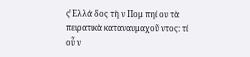ς̔ Ελλά δος τὴ ν Πομ πηί ου τὰ πειρατικὰ καταναυμαχοῦ ντος: τί οὖ ν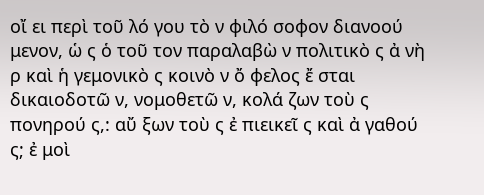οἴ ει περὶ τοῦ λό γου τὸ ν φιλό σοφον διανοού μενον, ὡ ς ὁ τοῦ τον παραλαβὼ ν πολιτικὸ ς ἀ νὴ ρ καὶ ἡ γεμονικὸ ς κοινὸ ν ὄ φελος ἔ σται δικαιοδοτῶ ν, νομοθετῶ ν, κολά ζων τοὺ ς πονηρού ς,: αὔ ξων τοὺ ς ἐ πιεικεῖ ς καὶ ἀ γαθού ς; ἐ μοὶ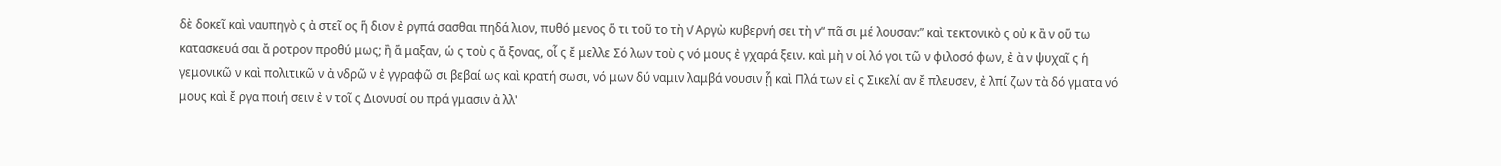δὲ δοκεῖ καὶ ναυπηγὸ ς ἀ στεῖ ος ἥ διον ἐ ργπά σασθαι πηδά λιον, πυθό μενος ὅ τι τοῦ το τὴ ν̓ Αργὼ κυβερνή σει τὴ ν“ πᾶ σι μέ λουσαν:” καὶ τεκτονικὸ ς οὐ κ ἂ ν οὕ τω κατασκευά σαι ἄ ροτρον προθύ μως; ἢ ἅ μαξαν, ὡ ς τοὺ ς ἄ ξονας, οἷ ς ἔ μελλε Σό λων τοὺ ς νό μους ἐ γχαρά ξειν. καὶ μὴ ν οἱ λό γοι τῶ ν φιλοσό φων, ἐ ὰ ν ψυχαῖ ς ἡ γεμονικῶ ν καὶ πολιτικῶ ν ἀ νδρῶ ν ἐ γγραφῶ σι βεβαί ως καὶ κρατή σωσι, νό μων δύ ναμιν λαμβά νουσιν ᾗ καὶ Πλά των εἰ ς Σικελί αν ἔ πλευσεν, ἐ λπί ζων τὰ δό γματα νό μους καὶ ἔ ργα ποιή σειν ἐ ν τοῖ ς Διονυσί ου πρά γμασιν ἀ λλ'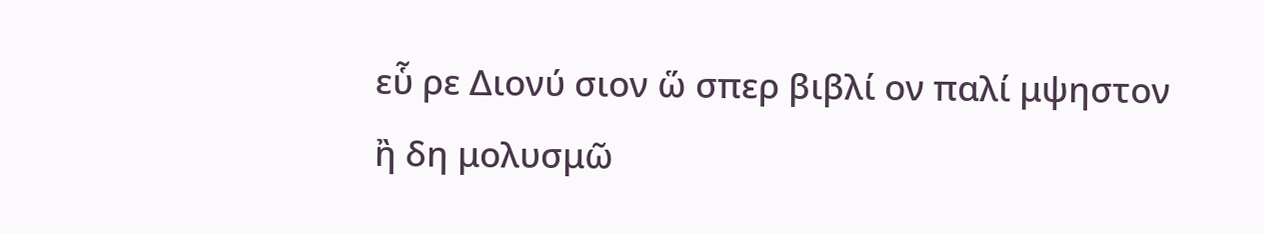εὗ ρε Διονύ σιον ὥ σπερ βιβλί ον παλί μψηστον ἢ δη μολυσμῶ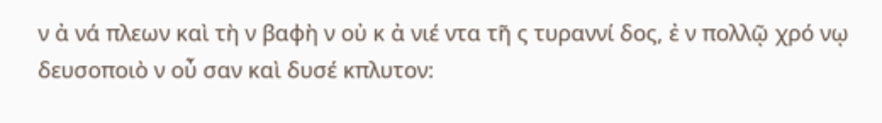ν ἀ νά πλεων καὶ τὴ ν βαφὴ ν οὐ κ ἀ νιέ ντα τῆ ς τυραννί δος, ἐ ν πολλῷ χρό νῳ δευσοποιὸ ν οὖ σαν καὶ δυσέ κπλυτον: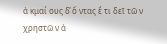ἀ κμαί ους δ̓ ὄ ντας ἔ τι δεῖ τῶ ν χρηστῶ ν ἀ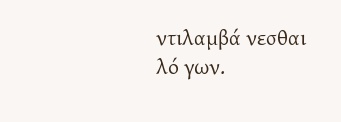ντιλαμβά νεσθαι λό γων.